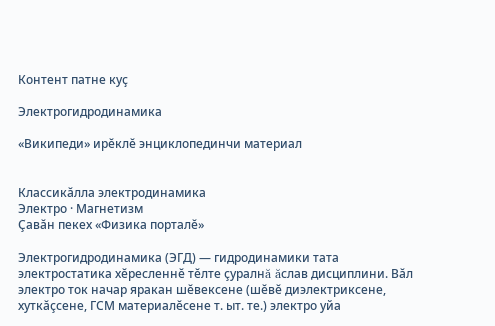Контент патне куҫ

Электрогидродинамика

«Википеди» ирĕклĕ энциклопединчи материал


Классикăлла электродинамика
Электро · Магнетизм
Çавăн пекех «Физика порталĕ»

Электрогидродинамика (ЭГД) — гидродинамики тата электростатика хĕресленнĕ тĕлте çуралнă ăслав дисциплини. Вăл электро ток начар яракан шĕвексене (шĕвĕ диэлектриксене, хуткăçсене, ГСМ материалĕсене т. ыт. те.) электро уйа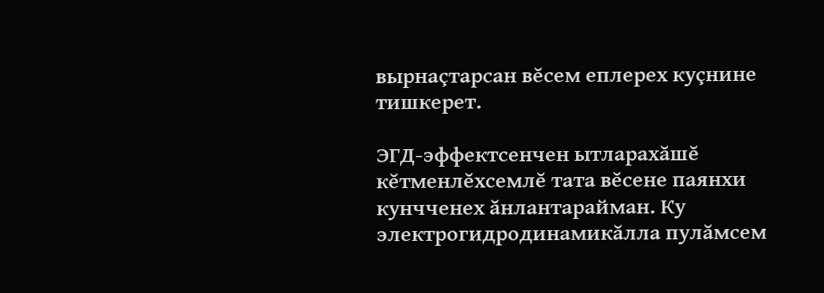вырнаçтарсан вĕсем еплерех куçнине тишкерет.

ЭГД-эффектсенчен ытларахăшĕ кĕтменлĕхсемлĕ тата вĕсене паянхи кунчченех ăнлантарайман. Ку электрогидродинамикăлла пулăмсем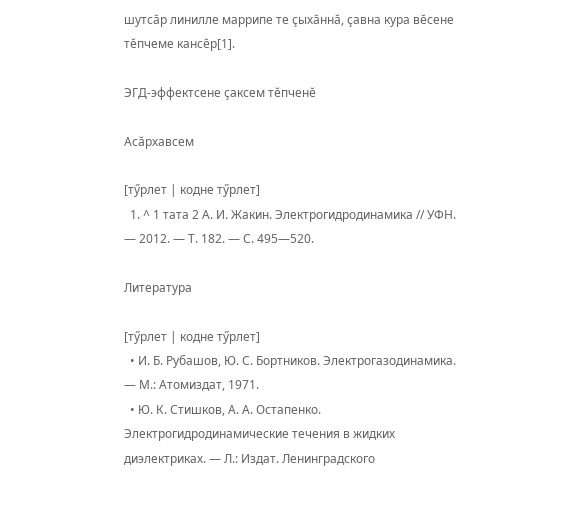шутсăр линилле маррипе те çыхăннă, çавна кура вĕсене тĕпчеме кансĕр[1].

ЭГД-эффектсене çаксем тĕпченĕ

Асăрхавсем

[тӳрлет | кодне тӳрлет]
  1. ^ 1 тата 2 А. И. Жакин. Электрогидродинамика // УФН. — 2012. — Т. 182. — С. 495—520.

Литература

[тӳрлет | кодне тӳрлет]
  • И. Б. Рубашов, Ю. С. Бортников. Электрогазодинамика. — М.: Атомиздат, 1971.
  • Ю. К. Стишков, А. А. Остапенко. Электрогидродинамические течения в жидких диэлектриках. — Л.: Издат. Ленинградского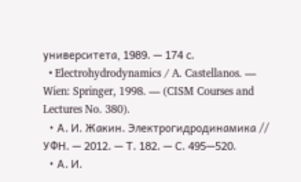университета, 1989. — 174 с.
  • Electrohydrodynamics / A. Castellanos. — Wien: Springer, 1998. — (CISM Courses and Lectures No. 380).
  • А. И. Жакин. Электрогидродинамика // УФН. — 2012. — Т. 182. — С. 495—520.
  • А. И.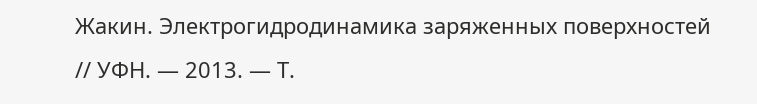Жакин. Электрогидродинамика заряженных поверхностей // УФН. — 2013. — Т.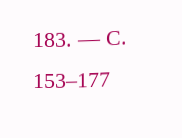183. — С. 153–177